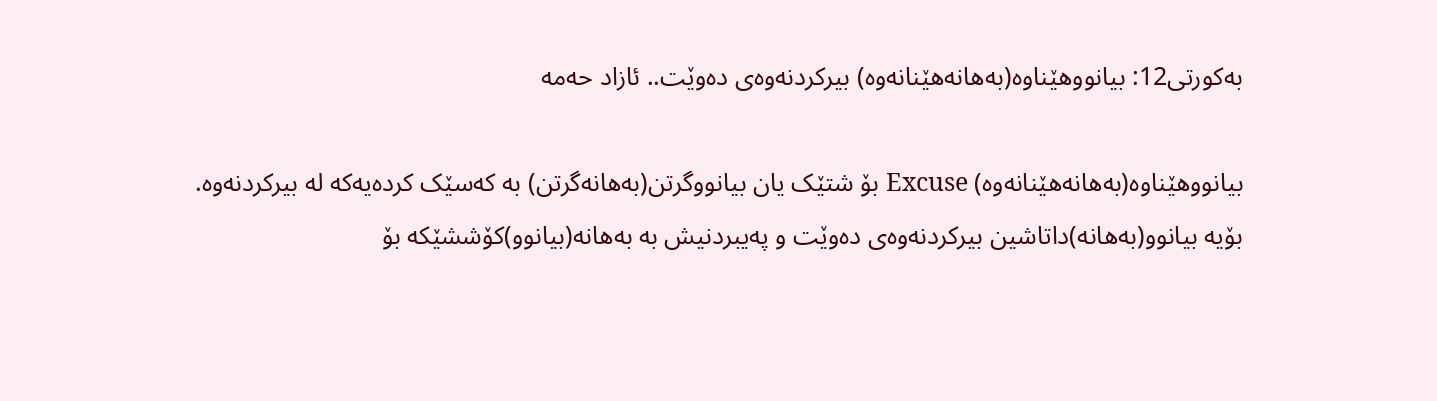بەکورتی12: بیانووهێناوە(بەهانەهێنانەوە) بیرکردنەوەی دەوێت.. ئازاد حەمە

بیانووهێناوە(بەهانەهێنانەوە) Excuse بۆ شتێک یان بیانووگرتن(بەهانەگرتن) بە کەسێک کردەیەکە لە بیرکردنەوە. بۆیە بیانوو(بەهانە)داتاشین بیرکردنەوەی دەوێت و پەیبردنیش بە بەهانە(بیانوو)کۆششێکە بۆ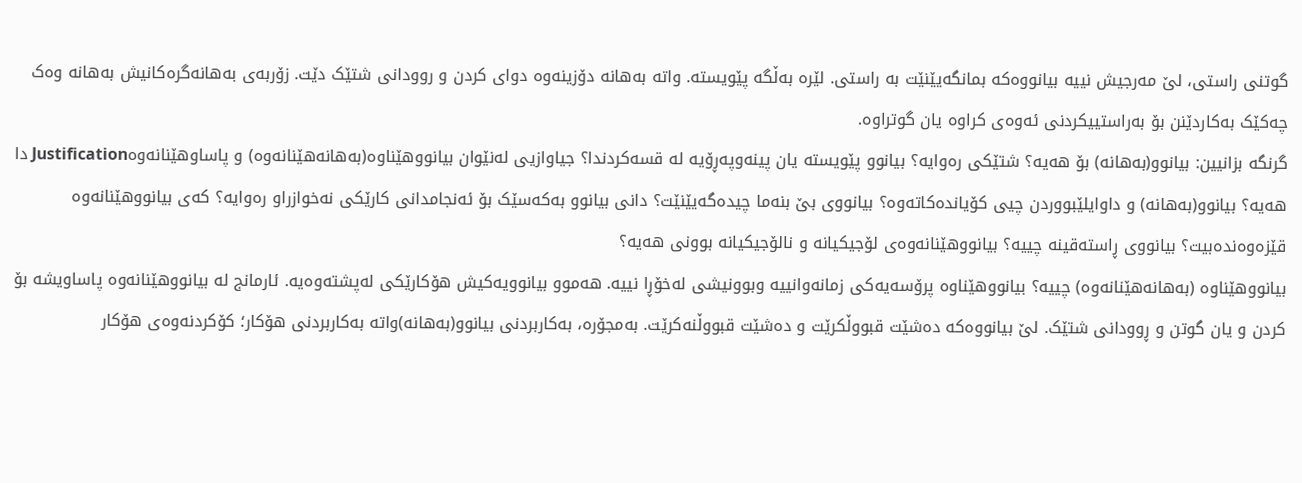گوتنی راستی، لێ مەرجیش نییە بیانووەکە بمانگەیێنێت بە راستی. لێرە بەڵگە پێویستە. واتە بەهانە دۆزینەوە دوای کردن و روودانی شتێک دێت. زۆربەی بەهانەگرەکانیش بەهانە وەک چەکێک بەکاردێنن بۆ بەراستییکردنی ئەوەی کراوە یان گوتراوە.
گرنگە بزانیین: بیانوو(بەهانە) بۆ هەیە؟ شتێکی رەوایە؟ بیانوو پێویستە یان پینەوپەڕۆیە لە قسەکردندا؟ جیاوازیی لەنێوان بیانووهێناوە(بەهانەهێنانەوە) و پاساوهێنانەوەJustification دا هەیە؟ بیانوو(بەهانە) و داوایلێبووردن چیی کۆیاندەکاتەوە؟ بیانووی بێ بنەما چیدەگەیێنێت؟ دانی بیانوو بەکەسێک بۆ ئەنجامدانی کارێکی نەخوازراو رەوایە؟ کەی بیانووهێنانەوە قێزەوەندەبیت؟ بیانووی ڕاستەقینە چییە؟ بیانووهێنانەوەی لۆجیکیانە و نالۆجیکیانە بوونی هەیە؟
بیانووهێناوە (بەهانەهێنانەوە) چییە؟ بیانووهێناوە پرۆسەیەکی زمانەوانییە وبوونیشی لەخۆڕا نییە. هەموو بیانوویەکیش هۆکارێکی لەپشتەوەیە. ئارمانج لە بیانووهێنانەوە پاساویشە بۆ کردن و یان گوتن و ڕوودانی شتێک. لێ بیانووەکە دەشێت قبووڵکرێت و دەشێت قبووڵنەکرێت. بەمجۆرە، بەکاربردنی بیانوو(بەهانە)واتە بەکاربردنی هۆکار؛ کۆکردنەوەی هۆکار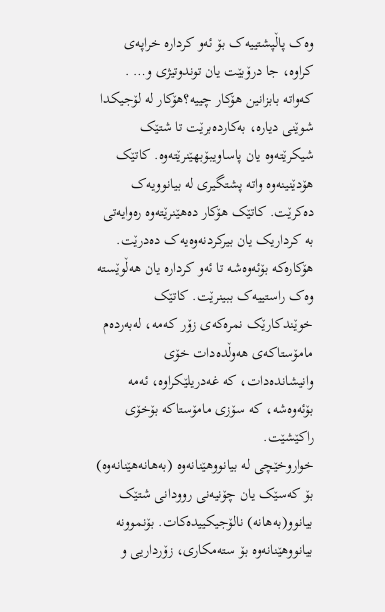وەک پاڵپشتییەک بۆ ئەو کردارە خراپەی کراوە، جا درۆبێت یان توندوتیژی و… .
کەواتە بابزانین هۆکار چییە؟هۆکار لە لۆجیکدا شوێنی دیارە، بەکاردەبرێت تا شتێک شیکرێتەوە یان پاساویبۆبهێنرێتەوە. کاتێک هۆدێنینەوە واتە پشتگیری لە بیانوویەک دەکرێت. کاتێک هۆکار دەهێنرێتەوە رەوایەتی بە کرداریک یان بیرکردنەوەیەک دەدرێت. هۆکارەکە بۆئەوەشە تا ئەو کردارە یان هەڵوێستە وەک راستییەک ببینرێت. کاتێک خوێندکارێک نمرەکەی زۆر کەمە، لەبەردەم مامۆستاکەی هەوڵدەدات خۆی وانیشاندەدات، کە غەدریلێکراوە، ئەمە بۆئەوەشە، کە سۆزی مامۆستاکە بۆخۆی راکێشێت.
خواروخێچی لە بیانووهێنانەوە (بەهانەهێنانەوە) بۆ کەسێک یان چۆنیەنی روودانی شتێک بیانوو(بەهانە) نالۆجیکییدەکات. بۆنموونە بیانووهێنانەوە بۆ ستەمکاری، زۆرداریی و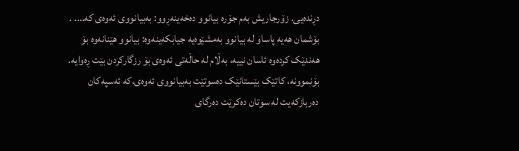دڕندەیی. زۆرجاریش بەم جۆرە بیانوو دەخەینەڕوو: بەبیانووی ئەوەی کە…. . بۆشمان هەیە پاساو لە بیانوو بەمشێوەیە جیابکەینەوە: بیانوو هێنانەوە بۆ هەندێک کردەوە ئاسان نییە، بەڵام لە حاڵەتی ئەوەی بۆ رزگارکردن بێت ڕەوایە. بۆنموونە، کاتێک بێستانێک دەسوتێت بەبیانووی ئەوەی،کە ئەسپەکان دەربازکەیت لە سوتان دەکرێت دەرگای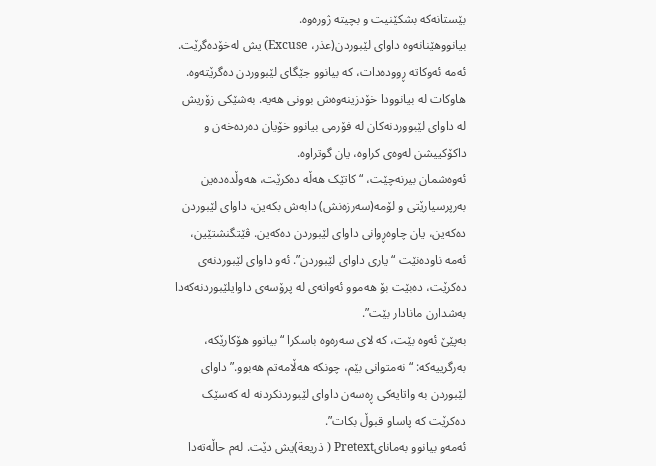بێستانەکە بشکێنیت و بچیتە ژورەوە.
بیانووهێنانەوە داوای لێبوردن(عذر، Excuse) یش لەخۆدەگرێت. ئەمە ئەوکاتە ڕوودەدات، کە بیانوو جێگای لێبووردن دەگرێتەوە. هاوکات لە بیانوودا خۆدزینەوەش بوونی هەیە. بەشێکی زۆریش لە داوای لێبووردنەکان لە فۆرمی بیانوو خۆیان دەردەخەن و داکۆکییشن لەوەی کراوە، یان گوتراوە.
ئەوەشمان بیرنەچێت، “کاتێک هەڵە دەکرێت، هەوڵدەدەین بەرپرسیارێتی و لۆمە(سەرزەنش) دابەش بکەین، داوای لێبوردن دەکەین، یان چاوەڕوانی داوای لێبوردن دەکەین. ڤێتگنشتێین، ئەمە ناودەنێت “یاری داوای لێبوردن”. ئەو داوای لێبوردنەی دەکرێت، دەبێت بۆ هەموو ئەوانەی لە پرۆسەی داوایلێبوردنەکەدا بەشدارن مانادار بێت”.
بەپێێ ئەوە بێت، کە لای سەرەوە باسکرا “بیانوو هۆکارێکە، بەرگرییەکە: “نەمتوانی بێم، چونکە هەڵامەتم هەبوو.” داوای لێبوردن بە واتایەکی ڕەسەن داوای لێبوردنکردنە لە کەسێک دەکرێت کە پاساو قبوڵ بکات”.
ئەمەو بیانوو بەمانایPretext ( ذريعة)یش دێت. لەم حاڵەتەدا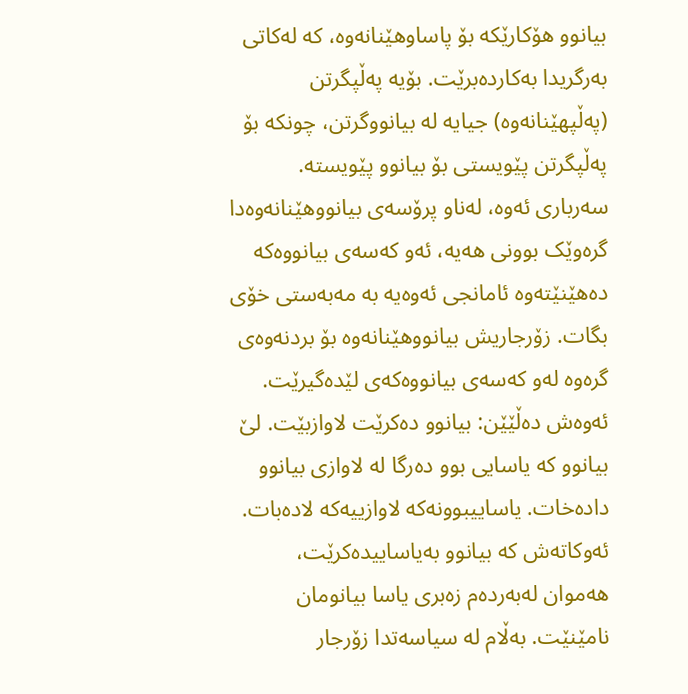بیانوو هۆکارێکە بۆ پاساوهێنانەوە، کە لەکاتی بەرگریدا بەکاردەبرێت. بۆیە پەڵپگرتن (پەڵپهێنانەوە) جیایە لە بیانووگرتن، چونکە بۆ پەڵپگرتن پێویستی بۆ بیانوو پێویستە. سەرباری ئەوە، لەناو پرۆسەی بیانووهێنانەوەدا گرەوێک بوونی هەیە، ئەو کەسەی بیانووەکە دەهێنێتەوە ئامانجی ئەوەیە بە مەبەستی خۆی بگات. زۆرجاریش بیانووهێنانەوە بۆ بردنەوەی گرەوە لەو کەسەی بیانووەکەی لێدەگیرێت.
ئەوەش دەڵێێن: بیانوو دەکرێت لاوازبێت. لێ بیانوو کە یاسایی بوو دەرگا لە لاوازی بیانوو دادەخات. یاساییبوونەکە لاوازییەکە لادەبات. ئەوکاتەش کە بیانوو بەیاساییدەکرێت، هەموان لەبەردەم زەبری یاسا بیانومان نامێنێت. بەڵام لە سیاسەتدا زۆرجار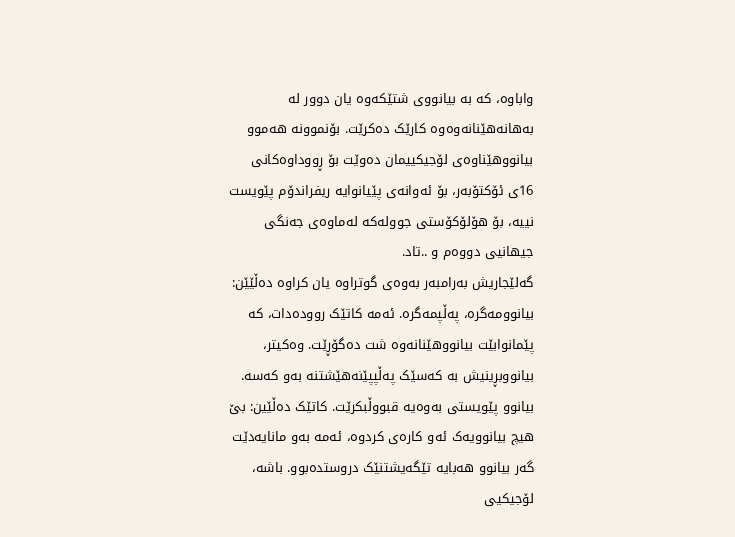واباوە، کە بە بیانووی شتێکەوە یان دوور لە بەهانەهێنانەوەوە کارێک دەکرێت. بۆنموونە هەموو بیانووهێناوەی لۆجیکییمان دەوێت بۆ ڕووداوەکانى 16ى ئۆکتۆبەر، بۆ ئەوانەی پێیانوایە ریفراندۆم پێویست نییە، بۆ هۆلۆکۆستی جوولەکە لەماوەی جەنگی جیهانیی دووەم و ..تاد.
گەلێجاریش بەرامبەر بەوەی گوتراوە یان کراوە دەڵێێن: بیانوومەگرە، پەڵپمەگرە. ئەمە کاتێک روودەدات، کە پێمانوابێت بیانووهێنانەوە شت دەگۆڕێت. وەکیتر، بیانووبڕینیش بە کەسێک پەڵپپێنەهێشتنە بەو کەسە.
بیانوو پێویستی بەوەیە قبووڵبکرێت. کاتێک دەڵێین: بێ هیچ بیانوویەک ئەو کارەی کردوە، ئەمە بەو مانایەدێت گەر بیانوو هەبایە تێگەیشتنێک دروستدەبوو. باشە، لۆجیکیی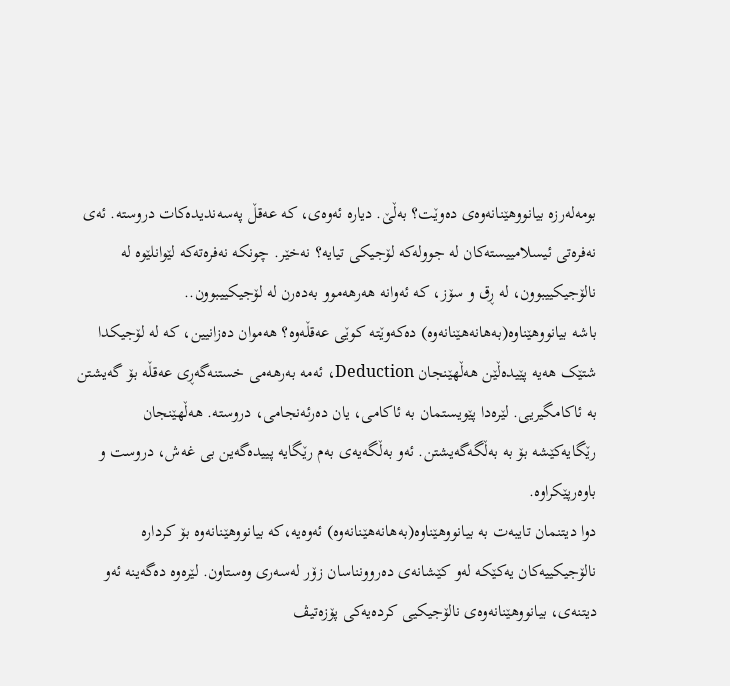بومەلەرزە بیانووهێنانەوەی دەوێت؟ بەڵێ. دیارە ئەوەی، کە عەقڵ پەسەندیدەکات دروستە. ئەی نەفرەتی ئیسلامییستەکان لە جوولەکە لۆجیکی تیایە؟ نەخێر. چونکە نەفرەتەکە لێوانلێوە لە نالۆجیکییبوون، لە ڕق و سۆز، کە ئەوانە هەرهەموو بەدەرن لە لۆجیکییبوون..
باشە بیانووهێناوە(بەهانەهێنانەوە) دەکەوێتە کوێی عەقڵەوە؟ هەموان دەزانیین، کە لە لۆجیکدا شتێک هەیە پێیدەڵێن ھەڵھێنجان Deduction، ئەمە بەرهەمی خستنەگەڕی عەقڵە بۆ گەیشتن بە ئاکامگیریی. لێرەدا پێویستمان بە ئاکامی، یان دەرئەنجامی، دروستە. ھەڵھێنجان رێگایەکێشە بۆ بە بەڵگەگەیشتن. ئەو بەڵگەیەی بەم رێگایە پییدەگەین بی غەش، دروست و باوەرپێکراوە.
دوا دیتنمان تایبەت بە بیانووهێناوە(بەهانەهێنانەوە) ئەوەیە،کە بیانووهێنانەوە بۆ کردارە نالۆجیکییەکان یەکێکە لەو کێشانەی دەروونناسان زۆر لەسەری وەستاون. لێرەوە دەگەینە ئەو دیتنەی، بیانووهێنانەوەی نالۆجیکیی کردەیەکی پۆزەتیڤ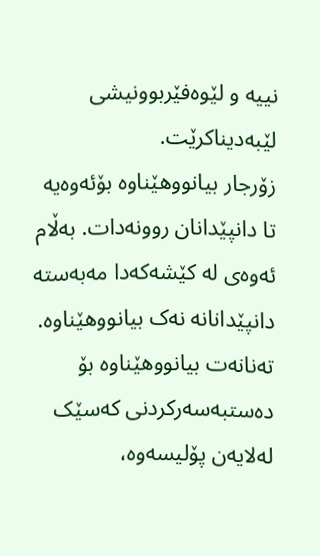نییە و لێوەفێربوونیشی لێبەدیناکرێت.
زۆرجار بیانووهێناوە بۆئەوەیە تا دانپێدانان روونەدات. بەڵام ئەوەی لە کێشەکەدا مەبەستە دانپێدانانە نەک بیانووهێناوە. تەنانەت بیانووهێناوە بۆ دەستبەسەرکردنی کەسێک لەلایەن پۆلیسەوە،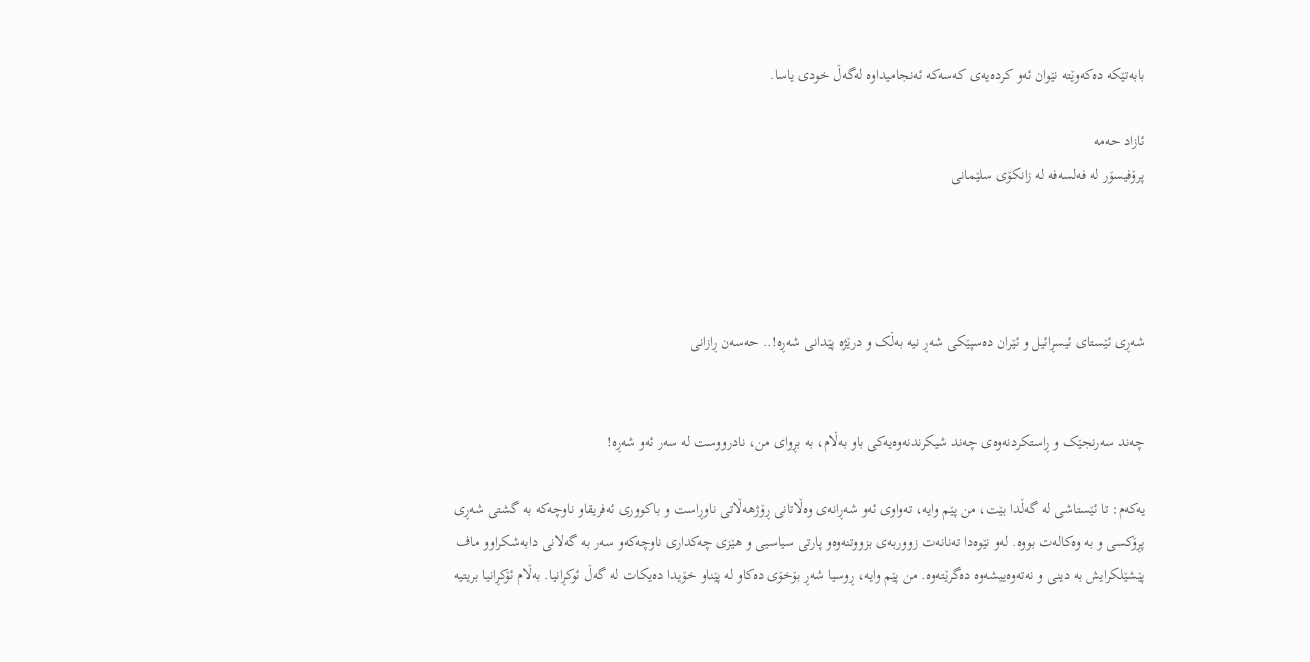بابەتێکە دەکەوێتە نێوان ئەو کردەیەی کەسەکە ئەنجامیداوە لەگەڵ خودی یاسا.

ئازاد حەمە
پرۆفیسۆر لە فەلسەفە لە زانکۆی سلێمانی




شەڕی ئێستای ئیسڕائیل و ئێران دەسپێکی شەڕ نیە بەڵک و درێژە پێدانی شەڕە!.. حەسەن ڕازانی


چەند سەرنجێک و ڕاستکردنەوەی چەند شیکرندنەوەیەکی باو بەڵام، بە بڕوای من، نادرووست لە سەر ئەو شەڕە!

یەکەم: تا ئێستاشی لە گەڵدا بێت، من پێم وایە، تەواوی ئەو شەڕانەی وەڵاتانی ڕۆژهەڵاتی ناوڕاست و باکووری ئەفریقاو ناوچەکە بە گشتی شەڕی پڕۆکسی و بە وەکالەت بووە. لەو نێوەدا تەنانەت زووربەی بزووتنەوەو پارتی سیاسیی و هێزی چەکداری ناوچەکەو سەر بە گەلانی دابەشکراوو ماف پێشێلکرایش بە دینی و نەتەوەییشەوە دەگرێتەوە. من پێم وایە، ڕوسیا شەڕ بۆخۆی دەکاو لە پێناو خۆیدا دەیکات لە گەڵ ئوکڕانیا. بەڵام ئۆکڕانیا بریتیە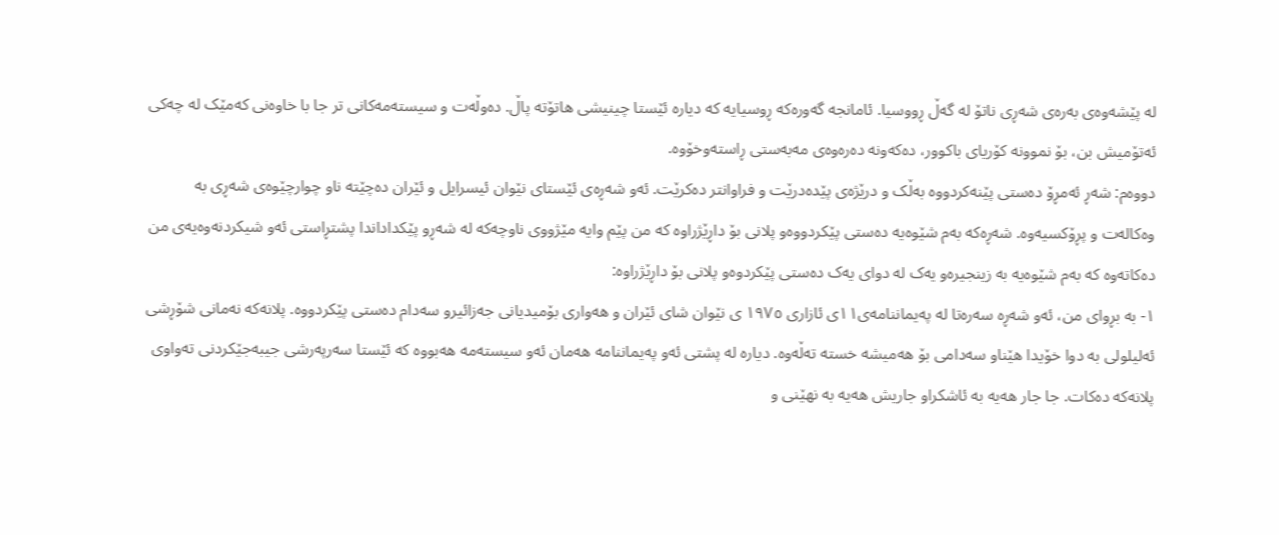لە پێشەوەی بەرەی شەڕی ناتۆ لە گەڵ ڕووسیا. ئامانجە گەورەکە ڕوسیایە کە دیارە ئێستا چینیشی هاتۆتە پاڵ. دەوڵەت و سیستەمەکانی تر جا با خاوەنی کەمێک لە چەکی ئەتۆمیش بن، بۆ نموونە کۆریای باکوور، دەکەونە دەرەوەی مەبەستی ڕاستەوخۆوە.
دووەم: شەڕ ئەمڕۆ دەستی پێنەکردووە بەڵک و درێژەی پێدەدرێت و فراوانتر دەکرێت. ئەو شەڕەی ئێستای نێوان ئیسرایل و ئێران دەچێتە ناو چوارچێوەی شەڕی بە وەکالەت و پڕۆکسیەوە. شەڕەکە بەم شێوەیە دەستی پێکردووەو پلانی بۆ داڕێژراوە کە من پێم وایە مێژووی ناوچەکە لە شەڕو پێکداداندا پشتڕاستی ئەو شیکردنەوەیەی من دەکاتەوە کە بەم شێوەیە بە زینجیرەو یەک لە دوای یەک دەستی پێکردوەو پلانی بۆ داڕێژراوە:
١- بە بڕوای من، ئەو شەڕە سەرەتا لە پەیماننامەی١١ی ئازاری ١٩٧٥ ی نێوان شای ئێران و هەواری بۆمیدیانی جەزائیرو سەدام دەستی پێکردووە. پلانەکە نەمانی شۆڕشی ئەلیلولی بە دوا خۆیدا هێناو سەدامی بۆ هەمیشە خستە تەڵەوە. دیارە لە پشتی ئەو پەیماننامە هەمان ئەو سیستەمە هەبووە کە ئێستا سەرپەرشی جیبەجێکردنی تەواوی پلانەکە دەکات. جا جار هەیە بە ئاشکراو جاریش هەیە بە نهێنی و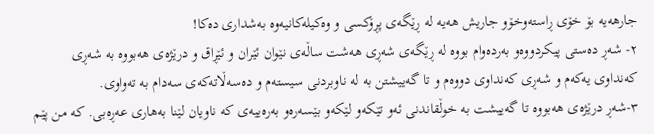جارهەیە بۆ خۆی ڕاستەوخۆو جاریش هەیە لە ڕێگەی پڕۆکسی و وەکیلەکانیەوە بەشداری دەکا!
٢- شەڕ دەستی پیکردووەو بەردەوام بووە لە ڕێگەی شەڕی هەشت ساڵەی نێوان ئێران و ئێڕاق و درێژەی هەبووە بە شەڕی کەنداوی یەکەم و شەڕی کەنداوی دووەم و تا گەییشتن بە لە ناوبردنی سیستەم و دەسەڵاتەکەی سەدام بە تەواوی.
٣-شەڕ درێژەی هەبووە تا گەییشت بە خوڵقاندنی ئەو تێکەو لێکەو بێسەرەو بەرەییەی کە ناویان لێنا بەهاری عەڕەبی. کە من پێم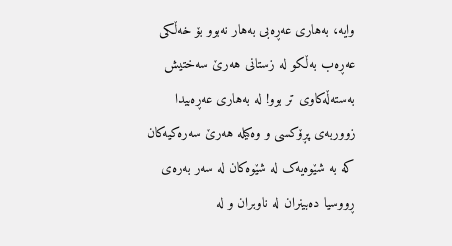وایە، بەهاری عەڕەبی بەهار نەبوو بۆ خەڵکی عەڕەب بەڵکو لە زستانی هەرێ سەختیش بەستەڵەکاوی تر بوو! لە بەهاری عەڕەبیدا زووربەی پڕۆکسی و وەکیلە هەرێ سەرەکیەکان کە بە شێوەیەک لە شێوەکان لە سەر بەرەی ڕووسیا دەبینران لە ناوبران و لە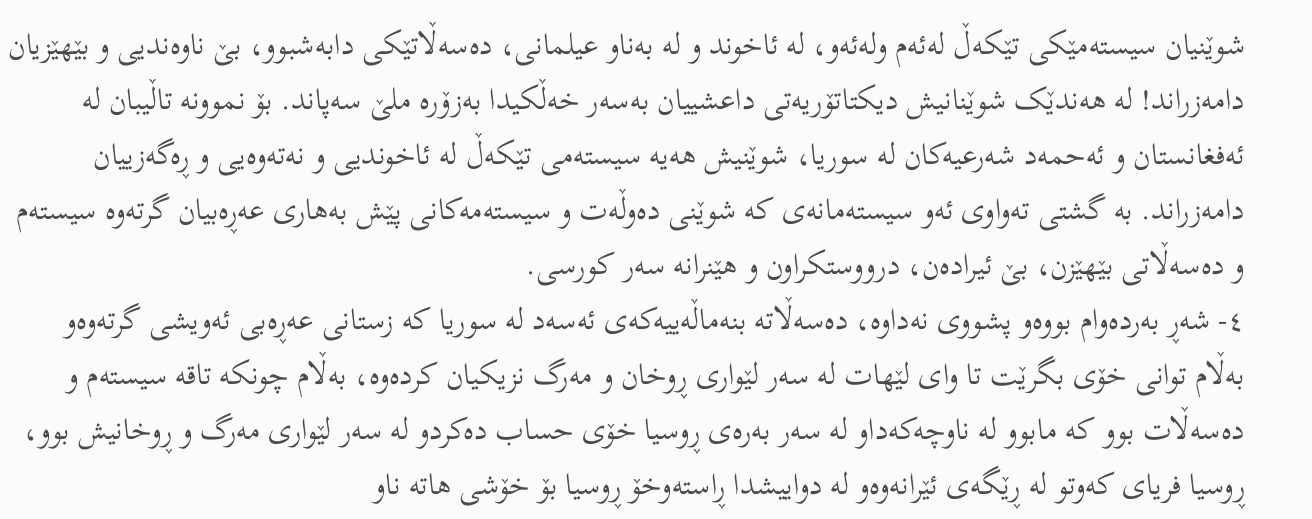شوێنیان سیستەمێکی تێکەڵ لەئەم ولەئەو، لە ئاخوند و لە بەناو عیلمانی، دەسەڵاتێکی دابەشبوو، بێ ناوەندیی و بێهێزیان دامەزراند! لە هەندێک شوێنانیش دیکتاتۆریەتی داعشییان بەسەر خەڵکیدا بەزۆرە ملێ سەپاند. بۆ نموونە تاڵیبان لە ئەفغانستان و ئەحمەد شەرعیەکان لە سوریا، شوێنیش هەیە سیستەمی تێکەڵ لە ئاخوندیی و نەتەوەیی و ڕەگەزییان دامەزراند. بە گشتی تەواوی ئەو سیستەمانەی کە شوێنی دەوڵەت و سیستەمەکانی پێش بەهاری عەڕەبیان گرتەوە سیستەم و دەسەڵاتی بێهێزن، بێ ئیرادەن، درووستکراون و هێنرانە سەر کورسی.
٤- شەڕ بەردەوام بووەو پشووی نەداوە، دەسەڵاتە بنەماڵەییەکەی ئەسەد لە سوریا کە زستانی عەڕەبی ئەویشی گرتەوەو بەڵام توانی خۆی بگرێت تا وای لێهات لە سەر لێواری ڕوخان و مەرگ نزیکیان کردەوە، بەڵام چونکە تاقە سیستەم و دەسەڵات بوو کە مابوو لە ناوچەکەداو لە سەر بەرەی ڕوسیا خۆی حساب دەکردو لە سەر لێواری مەرگ و ڕوخانیش بوو، ڕوسیا فریای کەوتو لە ڕێگەی ئێرانەوەو لە دواییشدا ڕاستەوخۆ ڕوسیا بۆ خۆشی هاتە ناو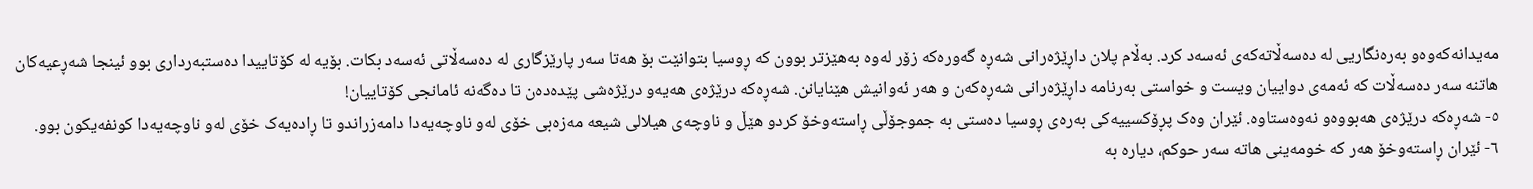مەیدانەکەوەو بەرەنگاریی لە دەسەڵاتەکەی ئەسەد کرد. بەڵام پلان داڕێژەرانی شەڕە گەورەکە زۆر لەوە بەهێزتر بوون کە ڕوسیا بتوانێت بۆ هەتا سەر پارێزگاری لە دەسەڵاتی ئەسەد بکات. بۆیە لە کۆتاییدا دەستبەرداری بوو ئینجا شەڕعیەکان هاتنە سەر دەسەڵات کە ئەمەی دواییان ویست و خواستی بەرنامە داڕێژەرانی شەڕەکەن و هەر ئەوانیش ‌هێنایانن. شەڕەکە درێژەی هەیەو درێژەشی پێدەدەن تا دەگەنە ئامانجی کۆتاییان!
٥- شەڕەکە درێژەی هەبووەو نەوەستاوە. ئێران وەک پڕۆکسییەکی بەرەی ڕوسیا دەستی بە جموجۆڵی ڕاستەوخۆ کردو هێڵ و ناوچەی هیلالی شیعە مەزەبی خۆی لەو ناوچەیەدا دامەزراندو تا ڕادەیەک خۆی لەو ناوچەیەدا کونفەیکون بوو.
٦- ئێران ڕاستەوخۆ هەر کە خومەینی هاتە سەر حوکم، دیارە بە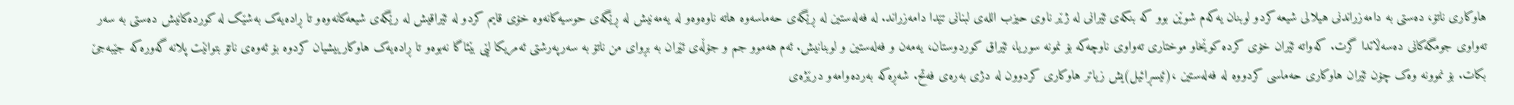هاوکاری ناتۆ، دەستی بە دامەزراندنی هیلالی شیعە کردو لوبنان یەکەم شوێن بوو کە بنکەی ئێرانی لە ژێر ناوی حیزب اللەی لبنانی تێدا دامەزراند. لە فەلەستین لە ڕێگەی حەماسەوە هاتە ناوەوەو لە یەمەنیش لە ڕێگەی حوسیەکانەوە خۆی قایم کردو لە ئێراقیش لە رێگەی شیعەکانەوەو تا ڕادەیەک بەشێک لە کوردەکانیش دەستی بە سەر تەواوی جومگەکانی دەسەڵاتدا گرت. کەواتە ئێران خۆی کردە کوێخاو موختاری تەواوی ناوچەکە بۆ نمونە سوریا، ئێراق کوردوستان، یەمەن و فەلەستین و لوبنانیش. ئەم هەموو جم و جۆڵەی ئێران بە بڕوای من ناتۆ بە سەرپەرشتی ئەمریکا لێی بێئاگا نەبوەو تا ڕادەیەک هاوکارییشیان کردوە بۆ ئەوەی ناتۆ بتوانێت پلانە گەورەکە جێبەجێ بکات. بۆ نموونە وەک چۆن ئێران هاوکاری حەماسی کردووە لە فەلەستین ،(ئیسڕائیل)یش زیاتر هاوکاری کردوون لە دژی بەرەی فەتح. شەڕەکە بەردەوامەو درێژەی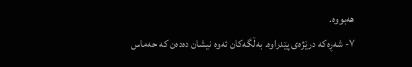هەبووە.
٧- شەڕەکە درێژەی پێدراوە. بەڵگەکان ئەوە نیشان دەدەن کە حەماس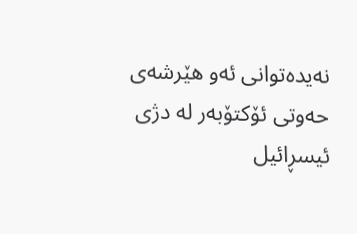نەیدەتوانی ئەو هێرشەی حەوتی ئۆکتۆبەر لە دژی ئیسڕائیل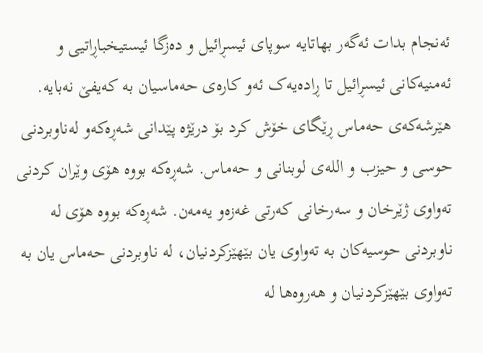ئەنجام بدات ئەگەر بهاتایە سوپای ئیسڕائیل و دەزگا ئیستیخباڕاتیی و ئەمنیەکانی ئیسڕائیل تا ڕادەیەک ئەو کارەی حەماسیان بە کەیفێ نەبایە. هێرشەکەی حەماس ڕێگای خۆش کرد بۆ درێژە پێدانی شەڕەکەو لەناوبردنی حوسی و حیزب و اللەی لوبنانی و حەماس. شەڕەکە بووە هۆی وێران کردنی تەواوی ژێرخان و سەرخانی کەرتی غەزەو یەمەن. شەڕەکە بووە هۆی لە ناوبردنی حوسیەکان بە تەواوی یان بێهێزکردنیان، لە ناوبردنی حەماس یان بە تەواوی بێهێزکردنیان و هەروەها لە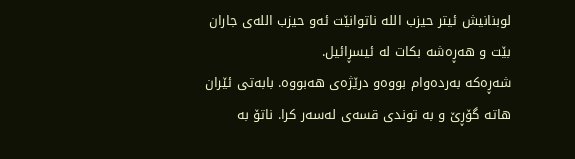لوبنانیش ئیتر حیزب اللە ناتوانێت ئەو حیزب اللەی جاران بێت و هەڕەشە بکات لە ئیسڕائیل.
شەڕەکە بەردەوام بووەو درێژەی هەبووە. بابەتی ئێران هاتە گۆڕێ و بە توندی قسەی لەسەر کرا. ناتۆ بە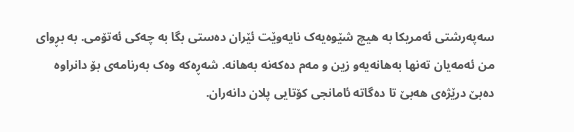سەپەرشتی ئەمریکا بە هیچ شێوەیەک نایەوێت ئێران دەستی بگا بە چەکی ئەتۆمی. بە بڕوای من ئەمەیان تەنها بەهانەیەو زین و مەم دەکەنە بەهانە. شەڕەکە وەک بەرنامەی بۆ دانراوە دەبێ درێژەی هەبێ تا دەگاتە ئامانجی کۆتایی پلان دانەران.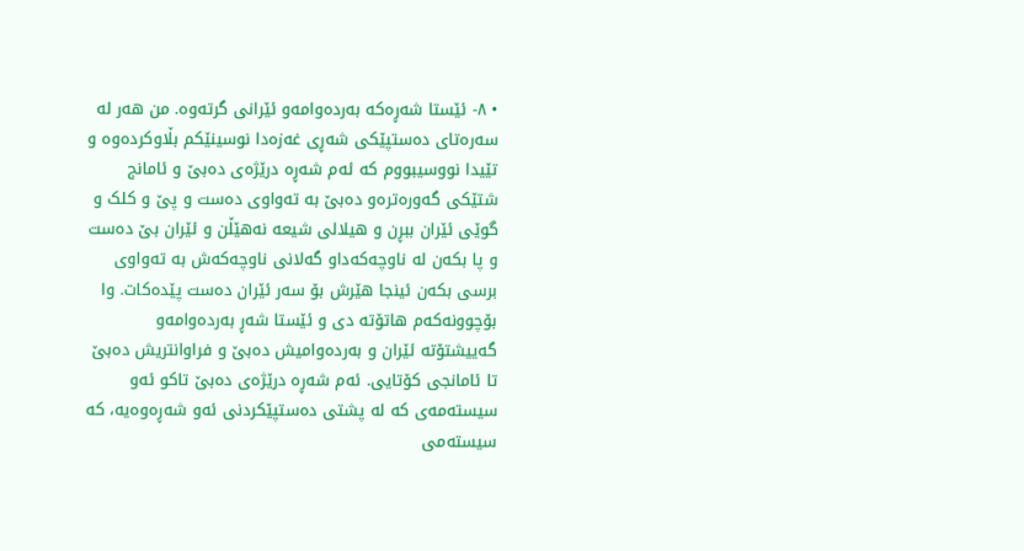• ٨- ئێستا شەڕەکە بەردەوامەو ئێرانی گرتەوە. من هەر لە سەرەتای دەستپێکی شەڕی غەزەدا نوسینێکم بڵاوکردەوە و تێیدا نووسیبووم کە ئەم شەڕە درێژەی دەبێ و ئامانج شتێکی گەورەترەو دەبێ بە تەواوی دەست و پێ و کلک و گوێی ئێران ببڕن و هیلالی شیعە نەهێڵن و ئێران بێ دەست و پا بکەن لە ناوچەکەداو گەلانی ناوچەکەش بە تەواوی برسی بکەن ئینجا هێرش بۆ سەر ئێران دەست پێدەکات. وا بۆچوونەکەم هاتۆتە دی و ئێستا شەڕ بەردەوامەو گەییشتۆتە ئێران و بەردەوامیش دەبێ و فراوانتریش دەبێ تا ئامانجی کۆتایی. ئەم شەڕە درێژەی دەبێ تاکو ئەو سیستەمەی کە لە پشتی دەستپێکردنی ئەو شەڕەوەیە، کە سیستەمی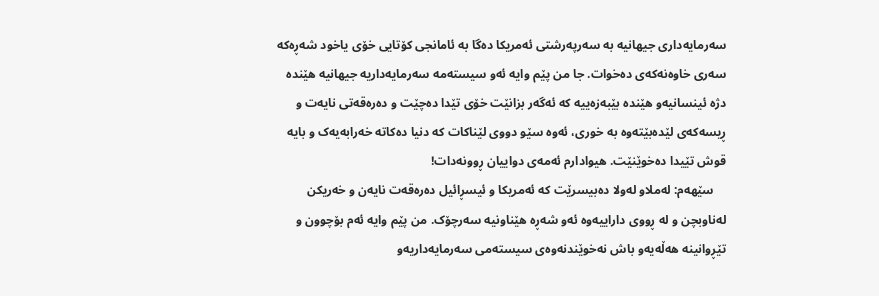سەرمایەداری جیهانیە بە سەرپەرشتی ئەمریکا دەگا بە ئامانجی کۆتایی خۆی یاخود شەڕەکە سەری خاوەنەکەی دەخوات. جا من پێم وایە ئەو سیستەمە سەرمایەداریە جیهانیە هێندە دژە ئینسانیەو هێندە بێبەزەییە کە ئەگەر بزانێت خۆی تێدا دەچێت و دەرەقەتی نایەت و ڕیسەکەی لێدەبێتەوە بە خوری، ئەوە سێو دووی لێناکات کە دنیا دەکاتە خەرابەیەک و بایە قوش تێیدا دەخوێنێت. هیوادارم ئەمەی دواییان ڕوونەدات!
    سێهەم: لەملاو لەولا دەبیسرێت کە ئەمریکا و ئیسڕائیل دەرەقەت نایەن و خەریکن لەناوبچن و لە ڕووی داراییەوە ئەو شەڕە هێناونیە سەرچۆک. من پێم وایە ئەم بۆچوون و تێڕوانینە هەڵەیەو باش نەخوێندنەوەی سیستەمی سەرمایەداریەو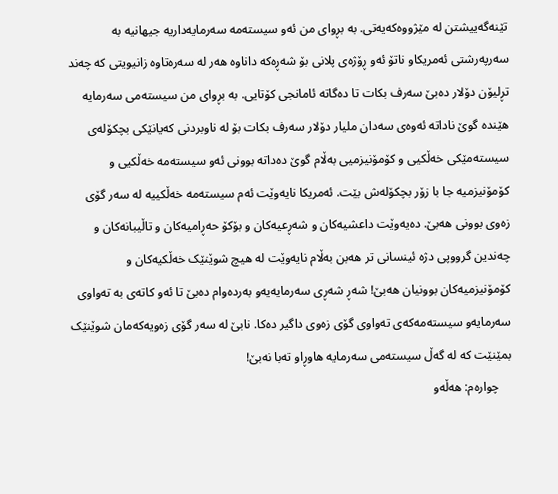تێنەگەییشتن لە مێژووەکەیەتی. بە بڕوای من ئەو سیستەمە سەرمایەداریە جیهانیە بە سەرپەرشتی ئەمریکاو ناتۆ ئەو ڕۆژەی پلانی بۆ شەڕەکە داناوە هەر لە سەرەتاوە زانیویتی کە چەند تڕلیۆن دۆلار دەبێ سەرف بکات تا دەگاتە ئامانجی کۆتایی. بە بڕوای من سیستەمی سەرمایە هێندە گوێ ناداتە ئەوەی سەدان ملیار دۆلار سەرف بکات بۆ لە ناوبردنی کەیانێکی بچکۆلەی سیستەمێکی خەڵکیی و کۆمۆنیزمیی بەڵام گوێ دەداتە بوونی ئەو سیستەمە خەڵکیی و کۆمۆنیزمیە جا با زۆر بچکۆلەش بێت. ئەمریکا نایەوێت ئەم سیستەمە خەڵکییە لە سەر گۆی زەوی بوونی هەبێ. دەیەوێت داعشیەکان و شەڕعیەکان و بۆکۆ حەڕامیەکان و تاڵیبانەکان و چەندین گرووپی دژە ئینسانی تر هەبن بەڵام نایەوێت لە هیچ شوێنێک خەڵکیەکان و کۆمۆنیزمیەکان بوونیان هەبێ! شەڕ شەڕی سەرمایەیەو بەردەوام دەبێ تا ئەو کاتەی بە تەواوی سەرمایەو سیستەمەکەی تەواوی گۆی زەوی داگیر دەکا. نابێ لە سەر گۆی زەویەکەمان شوێنێک بمێنێت کە لە گەڵ سیستەمی سەرمایە هاوڕاو تەبا نەبێ!
    چوارەم: هەڵەو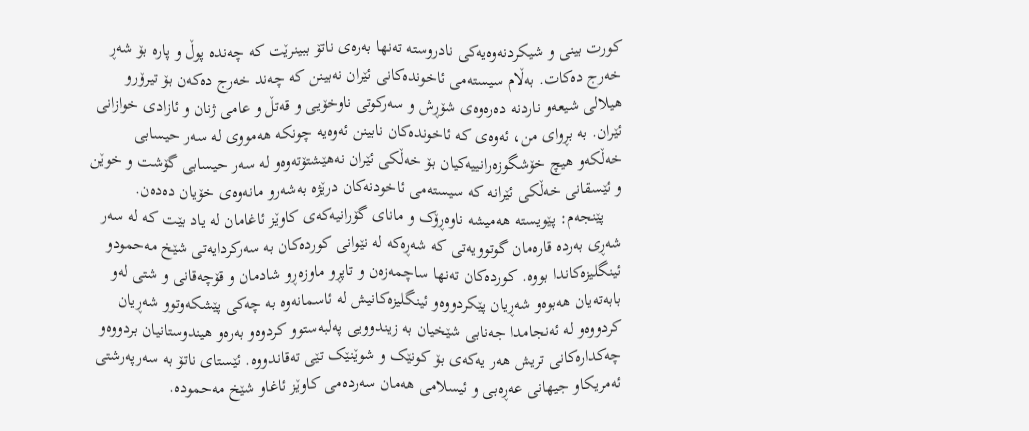کورت بینی و شیکردنەوەیەکی نادروستە تەنها بەرەی ناتۆ ببینرێت کە چەندە پوڵ و پارە بۆ شەڕ خەرج دەکات. بەڵام سیستەمی ئاخوندەکانی ئێران نەبینن کە چەند خەرج دەکەن بۆ تیرۆرو هیلالی شیعەو ناردنە دەرەوەی شۆڕش و سەرکوتی ناوخۆیی و قەتڵ و عامی ژنان و ئازادی خوازانی ئێران. بە بڕوای من، ئەوەی کە ئاخوندەکان نابینن ئەوەیە چونکە هەمووی لە سەر حیسابی خەڵکەو هیچ خۆشگوزەرانییەکیان بۆ خەڵکی ئێران نەهێشتۆتەوەو لە سەر حیسابی گۆشت و خوێن و ئێسقانی خەڵکی ئێرانە کە سیستەمی ئاخودنەکان درێژە بەشەرو مانەوەی خۆیان دەدەن.
    پێنجەم: پێویستە هەمیشە ناوەڕۆک و مانای گۆرانیەکەی کاوێز ئاغامان لە یاد بێت کە لە سەر شەڕی بەردە قارەمان گوتوویەتی کە شەڕەکە لە نێوانی کوردەکان بە سەرکردایەتی شێخ مەحمودو ئینگلیزەکاندا بووە. کوردەکان تەنها ساچمەزەن و تاپڕو ماوزەڕو شادمان و قۆچەقانی و شتی لەو بابەتەیان هەبوەو شەڕیان پێکردووەو ئینگلیزەکانیش لە ئاسمانەوە بە چەکی پێشکەوتوو شەڕیان کردووەو لە ئەنجامدا جەنابی شێخیان بە زیندوویی پەلبەستوو کردوەو بەرەو هیندوستانیان بردووەو چەکدارەکانی تریش هەر یەکەی بۆ کونێک و شوێنێک تێی تەقاندووە. ئێستای ناتۆ بە سەرپەرشتی ئەمریکاو جیهانی عەڕەبی و ئیسلامی هەمان سەردەمی کاوێز ئاغاو شێخ مەحمودە.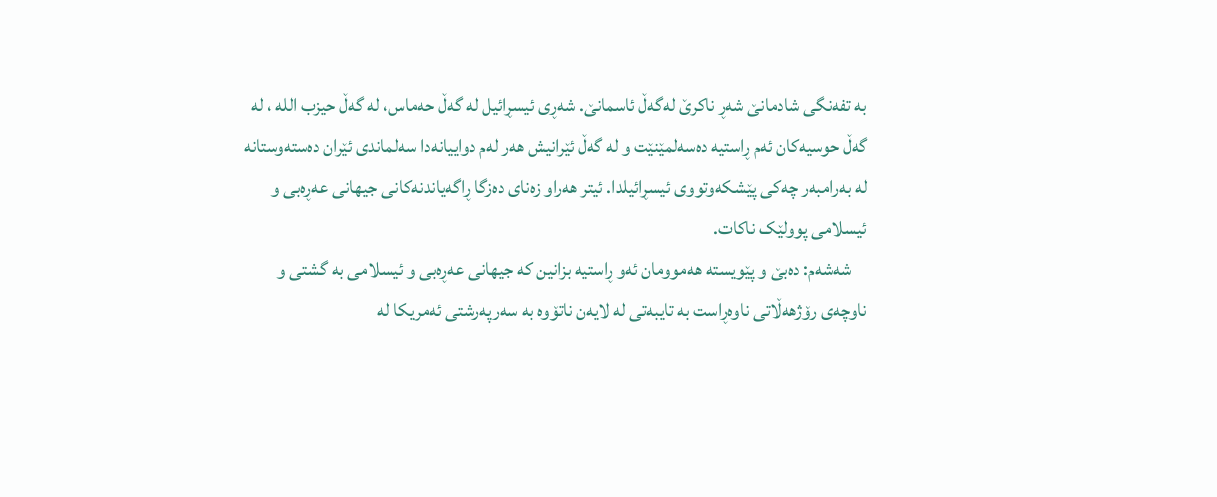بە تفەنگی شادمانێ شەڕ ناکرێ لەگەڵ ئاسمانێ. شەڕی ئیسڕائیل لە گەڵ حەماس، لە گەڵ حیزب اللە ، لە گەڵ حوسیەکان ئەم ڕاستیە دەسەلمێنێت و لە گەڵ ئێرانیش هەر لەم دواییانەدا سەلماندی ئێران دەستەوستانە لە بەرامبەر چەکی پێشکەوتووی ئیسڕائیلدا. ئیتر هەراو زەنای دەزگا ڕاگەیاندنەکانی جیهانی عەڕەبی و ئیسلامی پوولێک ناکات.
    شەشەم: دەبێ و پێویستە هەموومان ئەو ڕاستیە بزانین کە جیهانی عەڕەبی و ئیسلامی بە گشتی و ناوچەی رۆژهەڵاتی ناوەڕاست بە تایبەتی لە لایەن ناتۆوە بە سەرپەرشتی ئەمریکا لە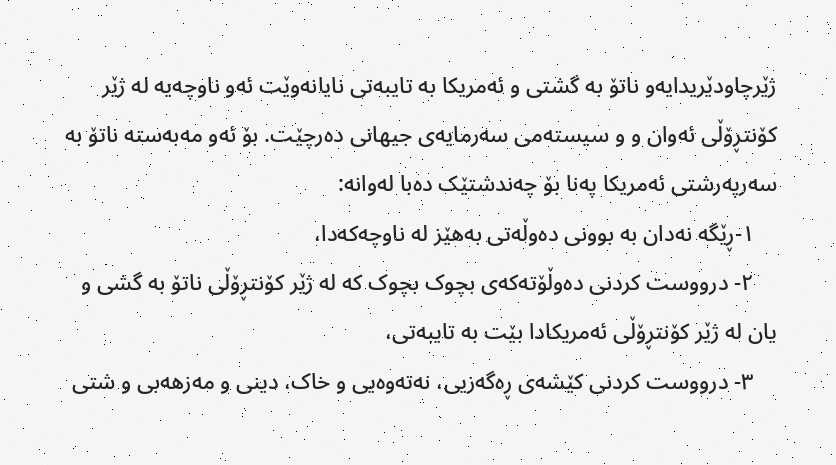ژێرچاودێریدایەو ناتۆ بە گشتی و ئەمریکا بە تایبەتی نایانەوێت ئەو ناوچەیە لە ژێر کۆنتڕۆڵی ئەوان و و سیستەمی سەرمایەی جیهانی دەرچێت. بۆ ئەو مەبەستە ناتۆ بە سەرپەرشتی ئەمریکا پەنا بۆ چەندشتێک دەبا لەوانە:
    ١-ڕێگە نەدان بە بوونی دەوڵەتی بەهێز لە ناوچەکەدا،
    ٢- درووست کردنی دەوڵۆتەکەی بچوک بچوک کە لە ژێر کۆنتڕۆڵی ناتۆ بە گشی و یان لە ژێر کۆنتڕۆڵی ئەمریکادا بێت بە تایبەتی،
    ٣- درووست کردنی کێشەی ڕەگەزیی، نەتەوەیی و خاک، دینی و مەزهەبی و شتی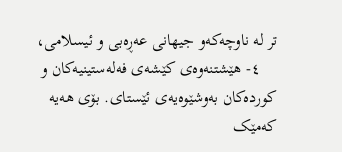تر لە ناوچەکەو جیهانی عەڕەبی و ئیسلامی،
    ٤- هێشتنەوەی کێشەی فەلەستینیەکان و کوردەکان بەوشێوەیەی ئێستای. بۆی هەیە کەمێک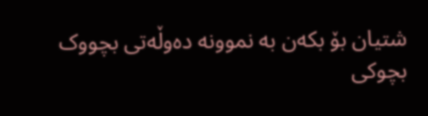شتیان بۆ بکەن بە نموونە دەوڵەتی بچووک بچوکی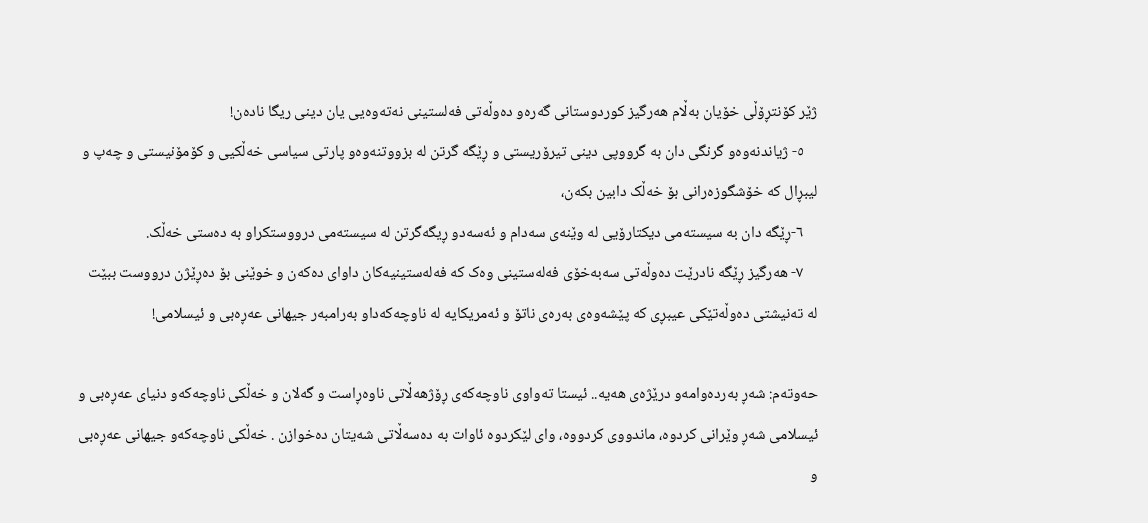ژێر کۆنتڕۆڵی خۆیان بەڵام هەرگیز کوردوستانی گەرەو دەوڵەتی فەلستینی نەتەوەیی یان دینی ریگا نادەن!
    ٥- ژیاندنەوەو گرنگی دان بە گرووپی دینی تیرۆریستی و ڕێگە گرتن لە بزووتنەوەو پارتی سیاسی خەڵکیی و کۆمۆنیستی و چەپ و لیبڕال کە خۆشگوزەرانی بۆ خەڵک دابین بکەن،
    ٦-ڕێگە دان بە سیستەمی دیکتارۆیی لە وێنەی سەدام و ئەسەدو ڕیگەگرتن لە سیستەمی درووستکراو بە دەستی خەڵک.
    ٧- هەرگیز ڕێگە نادرێت دەوڵەتی سەبەخۆی فەلەستینی وەک کە فەلەستینیەکان داوای دەکەن و خوێنی بۆ دەڕێژن درووست ببێت لە تەنیشتی دەوڵەتێکی عیبڕی کە پێشەوەی بەرەی ناتۆ و ئەمریکایە لە ناوچەکەداو بەرامبەر جیهانی عەڕەبی و ئیسلامی!

حەوتەم: شەڕ بەردەوامەو درێژەی هەیە.. ئیستا تەواوی ناوچەکەی ڕۆژهەڵاتی ناوەڕاست و گەلان و خەڵکی ناوچەکەو دنیای عەڕەبی و ئیسلامی شەڕ وێرانی کردوە، ماندووی کردووە، وای لێکردوە ئاوات بە دەسەڵاتی شەیتان دەخوازن . خەڵکی ناوچەکەو جیهانی عەڕەبی و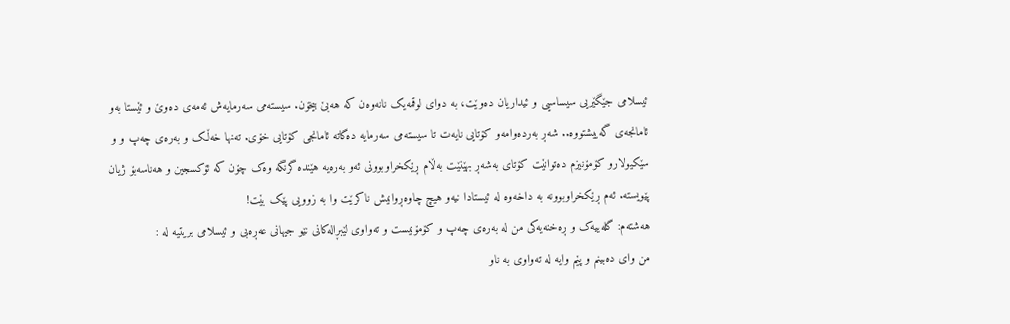ئیسلامی جێگێریی سیساسیی و ئیداریان دەوێت، بە دوای لوقمەیک نانەوەن کە هەبێ بیخۆن. سیستەمی سەرمایەش ئەمەی دەوێ و ئێستا بەو ئامانجەی گەییشتووە.. شەڕ بەردەوامەو کۆتایی نایەت تا سیستەمی سەرمایە دەگاتە ئامانجی کۆتایی خۆی. تەنها خەڵک و بەرەی چەپ و و سێکیولارو کۆمۆنیزم دەتوانێت کۆتای بەشەڕ بهێنێت بەڵام ڕێکخراوبوونی ئەو بەرەیە هێندە گرنگە وەک چۆن کە ئۆکسجین و هەناسەبۆ ژیان پێویستە. ئەم ڕێکخراوبوونە بە داخەوە لە ئیستادا نیەو هیچ چاوەڕوانیش ناکرێت وا بە زوویی پێک بێت!
هەشتەم: گلەییەک و ڕەخنەیەکی من لە بەرەی چەپ و کۆمۆنیست و تەواوی لێبڕالەکانی نێو جیهانی عەڕەبی و ئیسلامی بریتیە لە :
من وای دەبینم و پێم وایە لە تەواوی بە ناو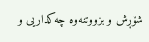شۆڕش و بزووتنەوە چەکداریی و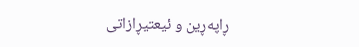ڕاپەڕین و ئیعتیڕازاتی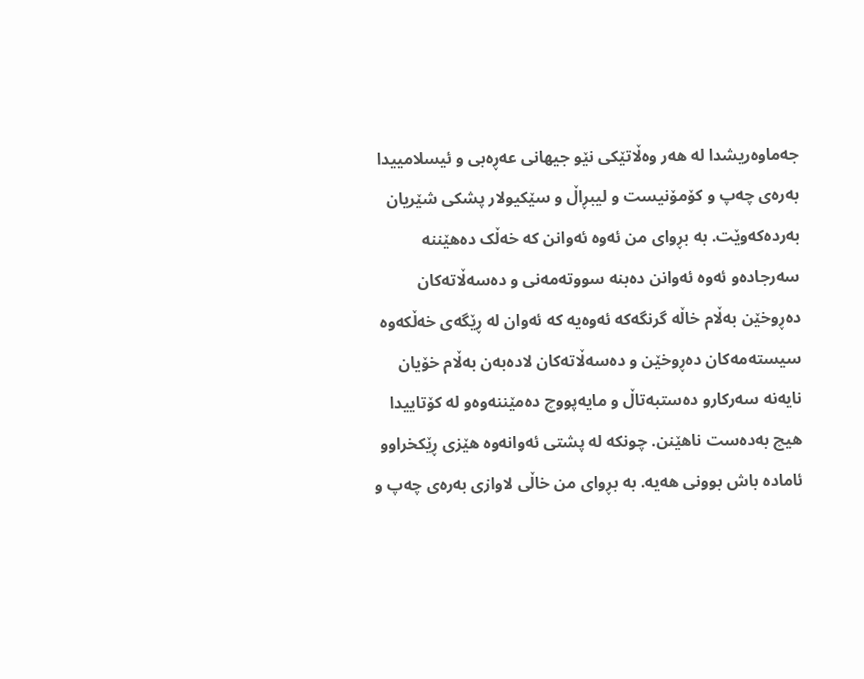جەماوەریشدا لە هەر وەڵاتێکی نێو جیهانی عەڕەبی و ئیسلامییدا بەرەی چەپ و کۆمۆنیست و لیبڕاڵ و سێکیولار پشکی شێریان بەردەکەوێت. بە بڕوای من ئەوە ئەوانن کە خەڵک دەهێننە سەرجادەو ئەوە ئەوانن دەبنە سووتەمەنی و دەسەڵاتەکان دەڕوخێن بەڵام خاڵە گرنگەکە ئەوەیە کە ئەوان لە ڕێگەی خەڵکەوە سیستەمەکان دەڕوخێن و دەسەڵاتەکان لادەبەن بەڵام خۆیان نایەنە سەرکارو دەستبەتاڵ و مایەپووچ دەمێننەوەو لە کۆتاییدا هیچ بەدەست ناهێنن. چونکە لە پشتی ئەوانەوە هێزی ڕێکخراوو ئامادە باش بوونی هەیە. بە بڕوای من خاڵی لاوازی بەرەی چەپ و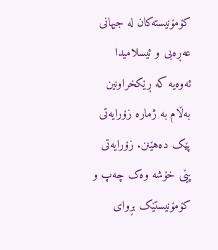کۆمۆنیستەکان لە جیهانی عەڕەبی و ئیسلامیدا ئەوەیە کە ڕێکخراونین بەڵام بە ژمارە زۆرایەتی پێک دەهێنن. زۆرایەتی پێی خۆشە وەک چەپ و کۆمۆنیستێک بڕوای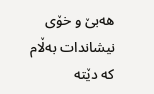هەبێ و خۆی نیشاندات بەڵام کە دێتە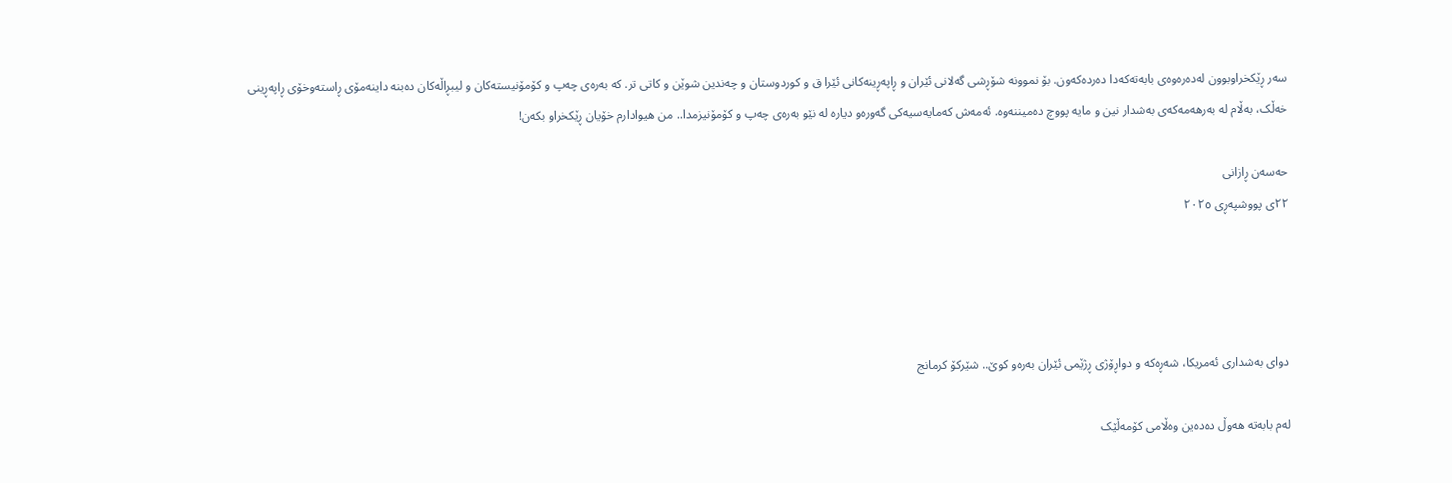سەر ڕێکخراوبوون لەدەرەوەی بابەتەکەدا دەردەکەون. بۆ نموونە شۆڕشی گەلانی ئێران و ڕاپەڕینەکانی ئێرا ق و کوردوستان و چەندین شوێن و کاتی تر. کە بەرەی چەپ و کۆمۆنیستەکان و لیبڕاڵەکان دەبنە داینەمۆی ڕاستەوخۆی ڕاپەڕینی خەڵک، بەڵام لە بەرهەمەکەی بەشدار نین و مایە پووچ دەمیننەوە. ئەمەش کەمایەسیەکی گەورەو دیارە لە نێو بەرەی چەپ و کۆمۆنیزمدا.. من هیوادارم خۆیان ڕێکخراو بکەن!

حەسەن ڕازانی
٢٢ی پووشپەڕی ٢٠٢٥




دوای بەشداری ئەمریکا، شەڕەکە و دواڕۆژی ڕژێمی ئێران بەرەو کوێ.. شێرکۆ کرمانج

لەم بابەتە هەوڵ دەدەین وەڵامی کۆمەڵێک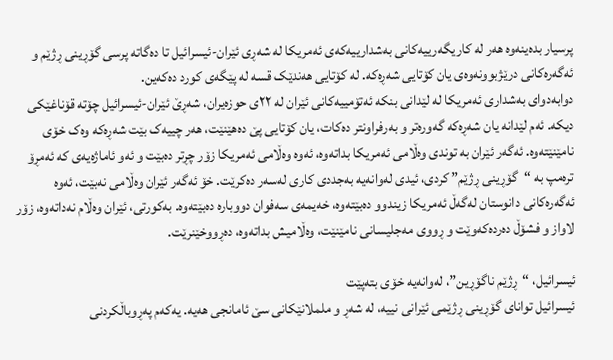پرسیار بدەینەوە هەر لە کاریگەرییەکانی بەشدارییەکەی ئەمریکا لە شەڕی ئێران-ئیسرائیل تا دەگاتە پرسی گۆڕینی ڕژێم و ئەگەرەکانی درێژبوونەوەی یان کۆتایی شەڕەکە. لە کۆتایی هەندێک قسە لە پێگەی کورد دەکەین.
دوابەدوای بەشداری ئەمریکا لە لێدانی بنکە ئەتۆمییەکانی ئێران لە ٢٢ی حوزەیران، شەڕێ ئێران-ئیسرائیل چۆتە قۆناغێکی دیکە. ئەم لێدانە یان شەڕەکە گەورەتر و بەرفراونتر دەکات، یان کۆتایی پێ دەهێنێت، هەر چییەک بێت شەڕەکە وەک خۆی نامێنێتەوە. ئەگەر ئێران بە توندی وەڵامی ئەمریکا بداتەوە، ئەوە وەڵامی ئەمریکا زۆر چڕتر دەبێت و ئەو ئاماژەیەی کە ئەمڕۆ ترەمپ بە “گۆڕینی ڕژێم” کردی، ئیدی لەوانەیە بەجددی کاری لەسەر دەکرێت. خۆ ئەگەر ئێران وەڵامی نەبێت، ئەوە ئەگەرەکانی دانوستان لەگەڵ ئەمریکا زیندوو دەبێتەوە، خەیمەی سەفوان دووبارە دەبێتەوە. بەکورتی، ئێران وەڵام نەداتەوە، زۆر لاواز و فشۆڵ دەردەکەوێت و ڕووی مەجلیسانی نامێنێت، وەڵامیش بداتەوە، دەڕووخێنرێت.

ئیسرائیل، “ڕژێم ناگۆڕین”، لەوانەیە خۆی بتەپێت
ئیسرائیل توانای گۆڕینی ڕژێمی ئێرانی نییە، لە شەڕ و ململانێکانی سێ ئامانجی هەیە. یەکەم پەڕوباڵکردنی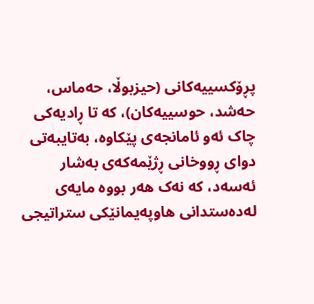پڕۆکسییەکانی (حیزبوڵا، حەماس، حەشد، حوسییەکان)، کە تا ڕادیەکی چاک ئەو ئامانجەی پێکاوە، بەتایبەتی دوای ڕووخانی ڕژێمەکەی بەشار ئەسەد، کە نەک هەر بووە مایەی لەدەستدانی هاوپەیمانێکی ستراتیجی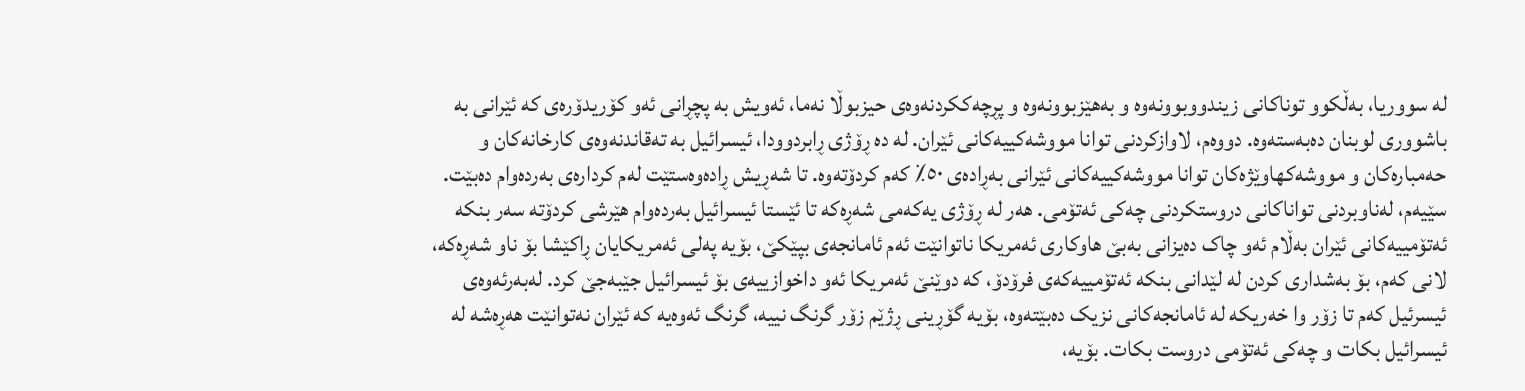لە سووریا، بەڵکوو توناکانی زیندووبوونەوە و بەهێزبوونەوە و پڕچەککردنەوەی حیزبوڵا نەما، ئەویش بە پچڕانی ئەو کۆریدۆرەی کە ئێرانی بە باشووری لوبنان دەبەستەوە. دووەم، لاوازکردنی توانا مووشەکییەکانی ئێران. لە دە ڕۆژی ڕابردوودا، ئیسرائیل بە تەقاندنەوەی کارخانەکان و حەمبارەکان و مووشەکهاوێژەکان توانا مووشەکییەکانی ئێرانی بەڕادەی ٥٠٪ کەم کردۆتەوە. تا شەڕیش ڕادەوەستێت لەم کردارەی بەردەوام دەبێت. سێیەم، لەناوبردنی تواناکانی دروستکردنی چەکی ئەتۆمی. هەر لە ڕۆژی یەکەمی شەڕەکە تا ئێستا ئیسرائیل بەردەوام هێرشی کردۆتە سەر بنکە ئەتۆمییەکانی ئێران بەڵام ئەو چاک دەیزانی بەبێ هاوکاری ئەمریکا ناتوانێت ئەم ئامانجەی بپێکێ، بۆیە پەلی ئەمریکایان ڕاکێشا بۆ ناو شەڕەکە، لانی کەم، بۆ بەشداری کردن لە لێدانی بنکە ئەتۆمییەکەی فرۆدۆ، کە دوێنێ ئەمریکا ئەو داخوازییەی بۆ ئیسرائیل جێبەجێ کرد. لەبەرئەوەی ئیسرئیل کەم تا زۆر وا خەریکە لە ئامانجەکانی نزیک دەبێتەوە، بۆیە گۆڕینی ڕژێم زۆر گرنگ نییە، گرنگ ئەوەیە کە ئێران نەتوانێت هەڕەشە لە ئیسرائیل بکات و چەکی ئەتۆمی دروست بکات. بۆیە،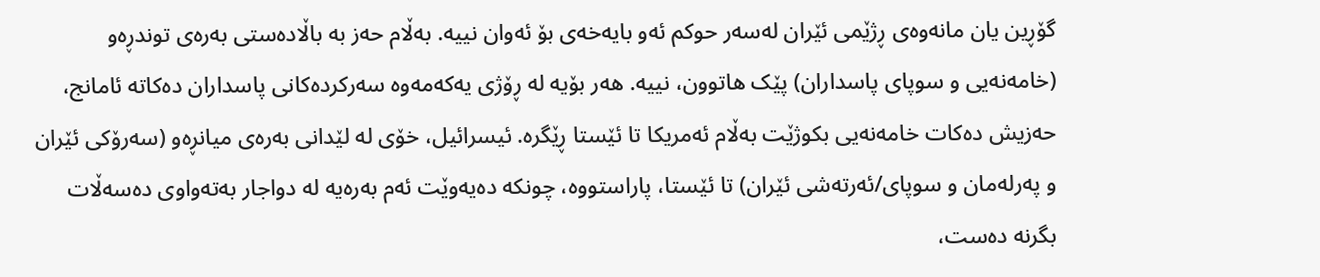گۆڕین یان مانەوەی ڕژێمی ئێران لەسەر حوکم ئەو بایەخەی بۆ ئەوان نییە. بەڵام حەز بە باڵادەستی بەرەی توندڕەو (خامەنەیی و سوپای پاسداران) پێک هاتوون، نییە. هەر بۆیە لە ڕۆژی یەکەمەوە سەرکردەکانی پاسداران دەکاتە ئامانج، حەزیش دەکات خامەنەیی بکوژێت بەڵام ئەمریکا تا ئێستا ڕێگرە. ئیسرائیل، خۆی لە لێدانی بەرەی میانڕەو (سەرۆکی ئێران و پەرلەمان و سوپای/ئەرتەشی ئێران) تا ئێستا، پاراستووە، چونکە دەیەوێت ئەم بەرەیە لە دواجار بەتەواوی دەسەڵات بگرنە دەست،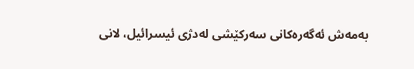بەمەش ئەگەرەکانی سەرکێشی لەدژی ئیسرائیل، لانی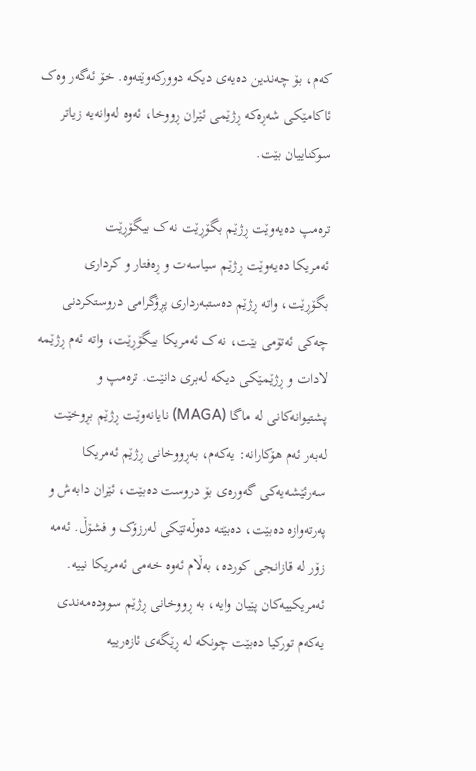کەم، بۆ چەندین دەیەی دیکە دوورکەوێتەوە. خۆ ئەگەر وەک ئاکامێکی شەڕەکە ڕژێمی ئێران ڕووخا، ئەوە لەوانەیە زیاتر سوکناییان بێت.

ترەمپ دەیەوێت ڕژێم بگۆڕێت نەک بیگۆڕێت
ئەمریکا دەیەوێت ڕژێم سیاسەت و ڕەفتار و کرداری بگۆڕێت، واتە ڕژێم دەستبەرداری پڕۆگرامی دروستکردنی چەکی ئەتۆمی بێت، نەک ئەمریکا بیگۆڕێت، واتە ئەم ڕژێمە لادات و ڕژێمێکی دیکە لەبری دانێت. ترەمپ و پشتیوانەکانی لە ماگا (MAGA) نایانەوێت ڕژێم بڕوخێت لەبەر ئەم هۆکارانە: یەکەم، بەڕووخانی ڕژێم ئەمریکا سەرئێشەیەکی گەورەی بۆ دروست دەبێت، ئێران دابەش و پەرتەوازە دەبێت، دەبێتە دەوڵەتێکی لەرزۆک و فشۆڵ. ئەمە زۆر لە قازانجی کوردە، بەڵام ئەوە خەمی ئەمریکا نییە. ئەمریکییەکان پێیان وایە، بە ڕووخانی ڕژێم سوودەمەندی یەکەم تورکیا دەبێت چونکە لە ڕێگەی ئازەرییە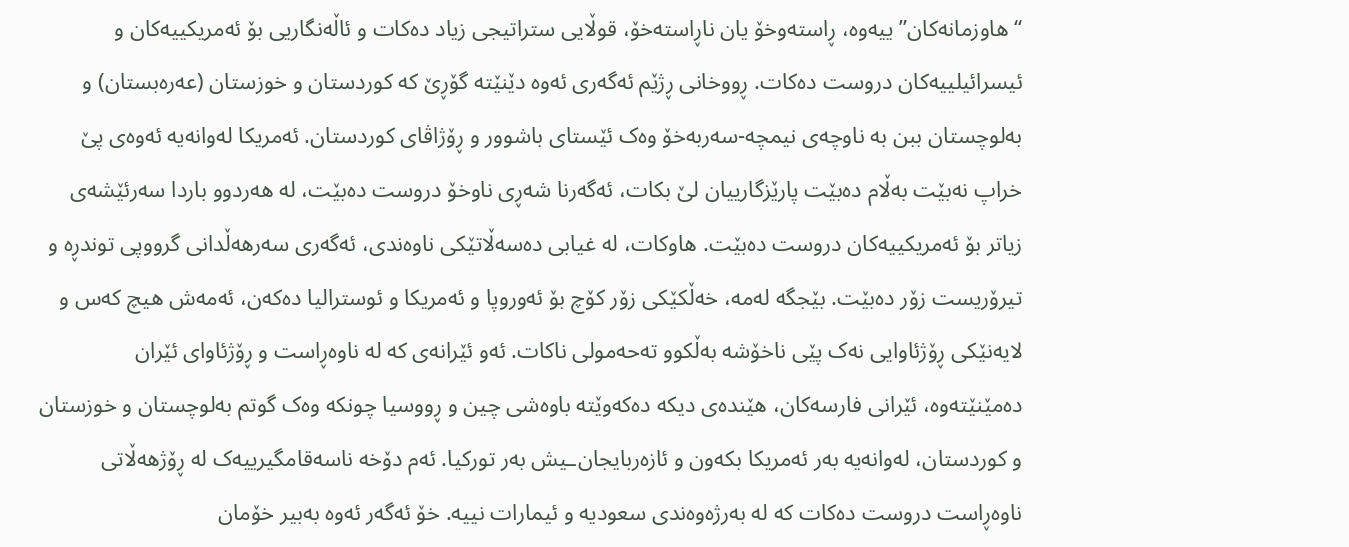“هاوزمانەکان”ییەوە، ڕاستەوخۆ یان ناڕاستەخۆ، قوڵایی ستراتیجی زیاد دەکات و ئاڵەنگاریی بۆ ئەمریکییەکان و ئیسرائیلییەکان دروست دەکات. ڕووخانی ڕژێم ئەگەری ئەوە دێنێتە گۆڕێ کە کوردستان و خوزستان (عەرەبستان) و بەلوچستان ببن بە ناوچەی نیمچە-سەربەخۆ وەک ئێستای باشوور و ڕۆژاڤای کوردستان. ئەمریکا لەوانەیە ئەوەی پێ خراپ نەبێت بەڵام دەبێت پارێزگارییان لێ بکات، ئەگەرنا شەڕی ناوخۆ دروست دەبێت، لە هەردوو باردا سەرئێشەی زیاتر بۆ ئەمریکییەکان دروست دەبێت. هاوکات، لە غیابی دەسەڵاتێکی ناوەندی، ئەگەری سەرهەڵدانی گرووپی توندڕە و تیرۆریست زۆر دەبێت. بێجگە لەمە، خەڵکێکی زۆر کۆچ بۆ ئەوروپا و ئەمریکا و ئوسترالیا دەکەن، ئەمەش هیچ کەس و لایەنێکی ڕۆژئاوایی نەک پێی ناخۆشە بەڵکوو تەحەمولی ناکات. ئەو ئێرانەی کە لە ناوەڕاست و ڕۆژئاوای ئێران دەمێنێتەوە، ئێرانی فارسەکان، هێندەی دیکە دەکەوێتە باوەشی چین و ڕووسیا چونکە وەک گوتم بەلوچستان و خوزستان و کوردستان، لەوانەیە بەر ئەمریکا بکەون و ئازەربایجان‌ـیش بەر تورکیا. ئەم دۆخە ناسەقامگیرییەک لە ڕۆژهەڵاتی ناوەڕاست دروست دەکات کە لە بەرژەوەندی سعودیە و ئیمارات نییە. خۆ ئەگەر ئەوە بەبیر خۆمان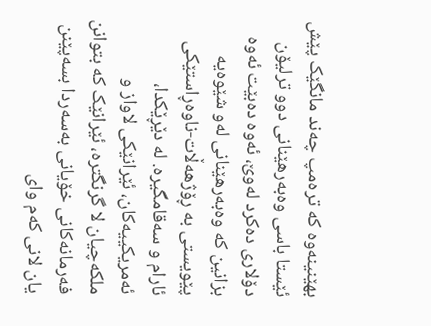بهێنینەوە کە ترەمپ چەند مانگێک پێش ئێستا باسی وەبەرهێنانی دوو ترلیۆن دۆلاری دەکرد لەوێ، ئەوە دەبێت ئەوە بزانین کە وەبەرهێنانی لەو شێوەیە پێویستی بە ڕۆژهەڵات-ناوەڕاستێکی ئارام و سەقامگیرە. لە دێڕێکدا، ئەمریکییەکان، ئێرانێکی لاواز و ملکەچیان لا گرنگترە، ئێرانێک کە بتوانن فەرمانەکانی خۆیانی بەسەردا بسەپێنن یان لانی کەم وای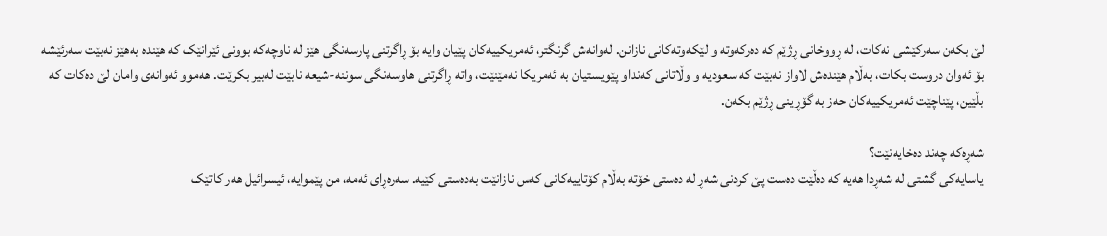لێ بکەن سەرکێشی نەکات، لە ڕووخانی ڕژێم کە دەرکەوتە و لێکەوتەکانی نازانن. لەوانەش گرنگتر، ئەمریکییەکان پێیان وایە بۆ ڕاگرتنی پارسەنگی هێز لە ناوچەکە بوونی ئێرانێک کە هێندە بەهێز نەبێت سەرئێشە بۆ ئەوان دروست بکات، بەڵام هێندەش لاواز نەبێت کە سعودیە و وڵاتانی کەنداو پێویستیان بە ئەمریکا نەمێنێت، واتە ڕاگرتنی هاوسەنگی سوننە-شیعە نابێت لەبیر بکرێت. هەموو ئەوانەی وامان لێ دەکات کە بڵێین، پێناچێت ئەمریکییەکان حەز بە گۆڕینی ڕژێم بکەن.

شەڕەکە چەند دەخایەنێت؟
یاسایەکی گشتی لە شەڕدا هەیە کە دەڵێت دەست پێ کردنی شەڕ لە دەستی خۆتە بەڵام کۆتاییەکانی کەس نازانێت بەدەستی کێیە. سەرەڕای ئەمە، من پێموایە، ئیسرائیل هەر کاتێک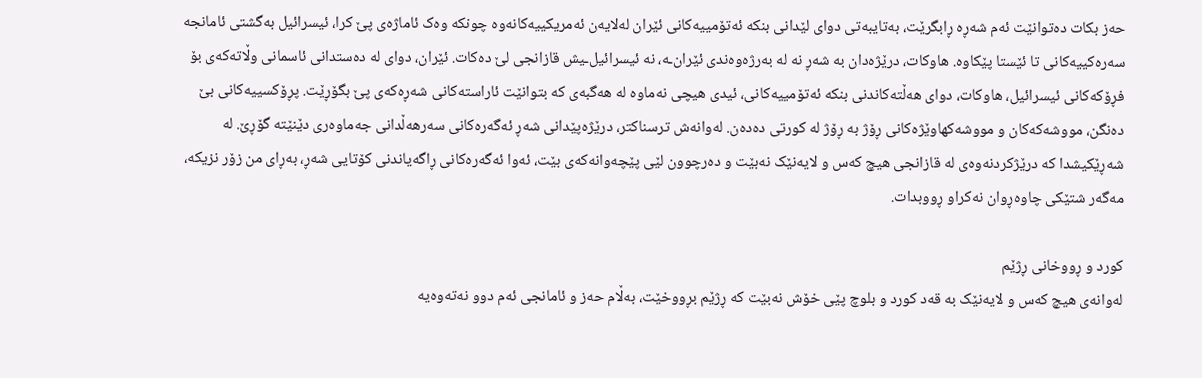حەز بکات دەتوانێت ئەم شەڕە ڕابگرێت، بەتایبەتی دوای لێدانی بنکە ئەتۆمییەکانی ئێران لەلایەن ئەمریکییەکانەوە چونکە وەک ئاماژەی پێ کرا، ئیسرائیل بەگشتی ئامانجە سەرەکییەکانی تا ئێستا پێکاوە. هاوکات، درێژەدان بە شەڕ نە لە بەرژەوەندی ئێران‌ـە، نە ئیسرائیل‌ـیش قازانجی لێ دەکات. ئێران، دوای لە دەستدانی ئاسمانی وڵاتەکەی بۆ فڕۆکەکانی ئیسرائیل، هاوکات، دوای هەڵتەکاندنی بنکە ئەتۆمییەکانی، ئیدی هیچی نەماوە لە هەگبەی کە بتوانێت ئاراستەکانی شەڕەکەی پێ بگۆڕێت. پڕۆکسییەکانی بێ دەنگن، مووشەکەکان و مووشەکهاوێژەکانی ڕۆژ بە ڕۆژ لە کورتی دەدەن. لەوانەش ترسناکتر، درێژەپێدانی شەڕ ئەگەرەکانی سەرهەڵدانی جەماوەری دێنێتە گۆڕێ. لە شەڕێکیشدا کە درێژکردنەوەی لە قازانجی هیچ کەس و لایەنێک نەبێت و دەرچوون لێی پێچەوانەکەی بێت، ئەوا ئەگەرەکانی ڕاگەیاندنی کۆتایی شەڕ، بەڕای من زۆر نزیکە، مەگەر شتێکی چاوەڕوان نەکراو ڕووبدات.

کورد و ڕووخانی ڕژێم
لەوانەی هیچ کەس و لایەنێک بە قەد کورد و بلوچ پێی خۆش نەبێت کە ڕژێم بڕووخێت، بەڵام حەز و ئامانجی ئەم دوو نەتەوەیە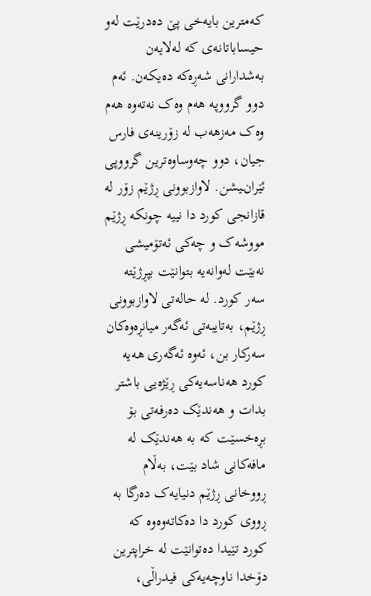کەمترین بایەخی پێ دەدرێت لەو حیساباتانەی کە لەلایەن بەشدارانی شەڕەکە دەیکەن. ئەم دوو گرووپە هەم وەک نەتەوە هەم وەک مەزهەب لە زۆرینەی فارس جیان، دوو چەوساوەترین گرووپی ئێران‌ـیشن. لاوازبوونی ڕژێم زۆر لە قازانجی کورد دا نییە چونکە ڕژێم مووشەک و چەکی ئەتۆمیشی نەبێت لەوانەیە بتوانێت بپڕژێتە سەر کورد. لە حالەتی لاوازبوونی ڕژێم، بەتایبەتی ئەگەر میانڕەوەکان سەرکار بن، ئەوە ئەگەری هەیە کورد هەناسەیەکی ڕێژەیی باشتر بدات و هەندێک دەرفەتی بۆ بڕەخسێت کە بە هەندێک لە مافەکانی شاد بێت، بەڵام ڕووخانی ڕژێم دنیایەک دەرگا بە ڕووی کورد دا دەکاتەوەوە کە کورد تێیدا دەتوانێت لە خراپترین دۆخدا ناوچەیەکی فیدراڵی،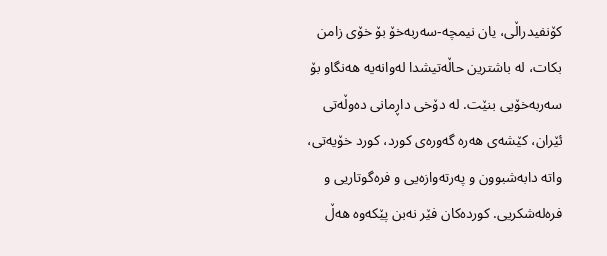کۆنفیدراڵی، یان نیمچە-سەربەخۆ بۆ خۆی زامن بکات، لە باشترین حاڵەتیشدا لەوانەیە هەنگاو بۆ سەربەخۆیی بنێت. لە دۆخی داڕمانی دەوڵەتی ئێران، کێشەی هەرە گەورەی کورد، کورد خۆیەتی، واتە دابەشبوون و پەرتەوازەیی و فرەگوتاریی و فرەلەشکریی. کوردەکان فێر نەبن پێکەوە هەڵ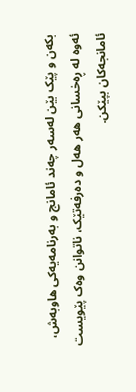بکەن و پێک بێن لەسەر چەند ئامانج و بەرنامەیەکی هاوبەش، ئەوە لە ڕەخسانی هەر هەل و دەرفەتێک، ناتوانن وەک پێویست ئامانجەکان بپێکن.